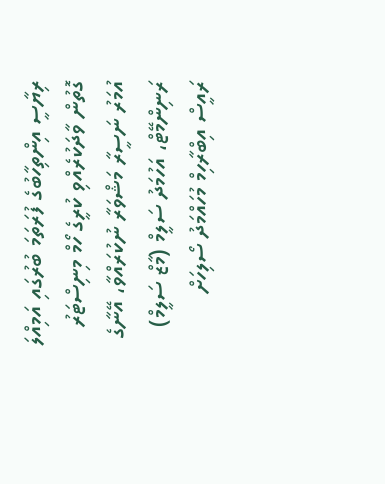ރިޔާސީ އިންތިހާބުގެ ފުރަތަމަ ބުރުގައި އަމިއްލަ ގޮތުން ވާދަކުރެއްވި ކުރީގެ ހޯމް މިނިސްޓަރު އުމަރު ނަސީރާ މަޝްވަރާ ނުކުރައްވާ، އޭނާގެ ރަނިންމޭޓް، އަހުމަދު ސަލީމް (މާޒް ސަލީމް) ރައީސް އިބްރާހިމް މުހައްމަދު ސޯލިހަށް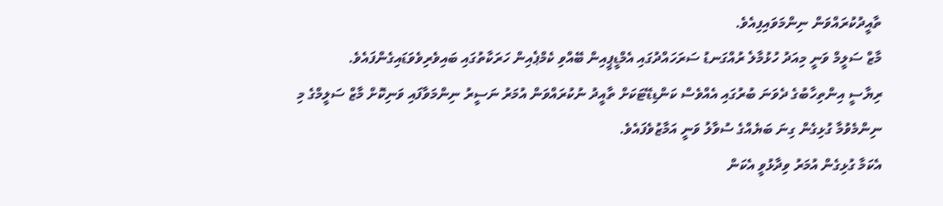ތާއީދުކުރައްވަން ނިންމަވައިފިއެވެ.
މާޒް ސަލީމް ވަނީ މިއަދު ހުޅުމާލެ ރުއްގަނޑު ސަރަހައްދުގައި އެމްޑީޕީއިން ބޭއްވި ކެމްޕެއިން ހަރަކާތުގައި ބައިވެރިވެވަޑައިގެންފައެވެ.
ރިޔާސީ އިންތިހާބުގެ ދެވަނަ ބުރުގައި އެއްވެސް ކަންޑިޑޭޓަކަށް ތާއީދު ނުކުރައްވަން އުމަރު ނަސީރު ނިންމަވާފައި ވަނިކޮށް މާޒް ސަލީމްގެ މި ނިންމެވުމާ ގުޅިގެން ގިނަ ބަޔެއްގެ ސުވާލު ވަނީ އަމާޒުވެފައެވެ.
އެކަމާ ގުޅިގެން އުމަރު ވިދާޅުވީ އެކަން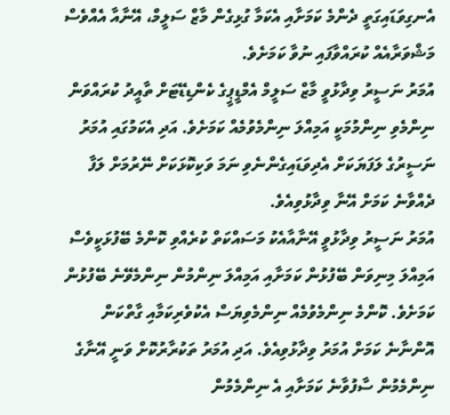އެނގިވަޑައިގަތީ ދެންމެ ކަމަށާއި އެކަމާ ގުޅިގެން މާޒް ސަލީމް، އޭނާއާ އެއްވެސް މަޝްވަރާއެއް ކުރައްވާފައި ނުވާ ކަމަށެވެ.
އުމަރު ނަސީރު ވިދާޅުވީ މާޒް ސަލީމް އެމްޑީޕީގެ ކެންޑިޑޭޓަށް ތާއީދު ކުރައްވަން ނިންމެވި ނިންމުމަކީ އަމިއްލަ ނިންމެވުމެއް ކަމަށެވެ. އަދި އެކަމުގައި އުމަރު ނަސީރުގެ ލަފަޔަކަށް އެދިވަޑައިގެންނެވި ނަމަ ވަކިކޮޅަކަށް ނޭރުމަށް ލަފާ ދެއްވާނެ ކަމަށް އޭނާ ވިދާޅުވިއެވެ.
އުމަރު ނަސީރު ވިދާޅުވީ އޭނާއާއެކު މަސައްކަތް ކުރެއްވި ކޮންމެ ބޭފުޅަކީވެސް އަމިއްލަ މިނިވަން ބޭފުޅުން ކަމަށާއި އަމިއްލަ ނިންމުން ނިންމެވޭނެ ބޭފުޅުން ކަމަށެވެ. ކޮންމެ ނިންމެވުމެއް ނިންމެވިޔަސް އެކުވެރިކަމާއި ގާތްކަން އޮންނާނެ ކަމަށް އުމަރު ވިދާޅުވިއެވެ. އަދި އުމަރު ތަކުރާރުކޮށް ވަނީ އޭނާގެ ނިންމެމުން ސާފުވާނެ ކަމަށާއި އެ ނިންމެމުން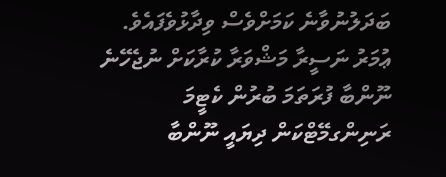ބަދަލުނުވާނެ ކަމަށްވެސް ވިދާޅުވެފައެވެ.
ޢުމަރު ނަސީރާ މަޝްވަރާ ކުރާކަށް ނުޖެހޭނެ ނޫންބާ ފުރަތަމަ ބުރުން ކެޓީމަ ރަނިންގމޭޓްކަން ދިޔައީ ނޫންބާ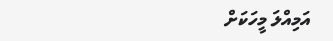އަމިއްލަ މީހަކަށް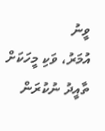ވީނު
އުމަރު، ވަކި މީހަކަށް ތާއީދު ނުކުރަން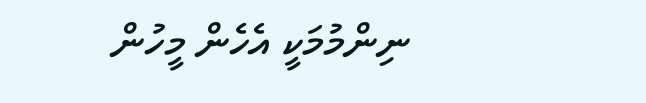ނިންމުމަކީ އެހެން މީހުން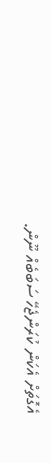އެގޮތަށް އެކަން ކުރަންޖެހޭ ސަބަބެއް ނޫން.